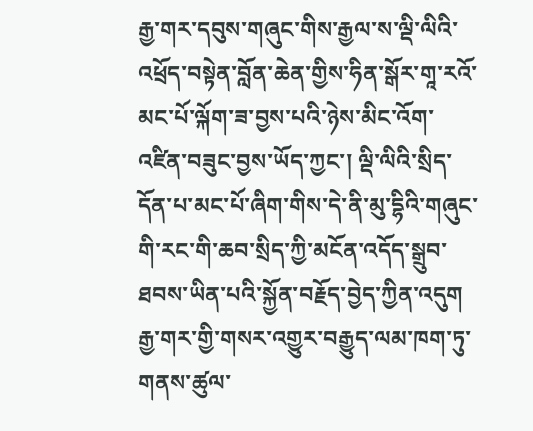རྒྱ་གར་དབུས་གཞུང་གིས་རྒྱལ་ས་ལྡི་ལིའི་འཕྲོད་བསྟེན་བློན་ཆེན་གྱིས་ཧིན་སྒོར་གཱ་རའོ་མང་པོ་ལྐོག་ཟ་བྱས་པའི་ཉེས་མིང་འོག་འཛིན་བཟུང་བྱས་ཡོད་ཀྱང་། ལྡི་ལིའི་སྲིད་དོན་པ་མང་པོ་ཞིག་གིས་དེ་ནི་མུ་དྷིའི་གཞུང་གི་རང་གི་ཆབ་སྲིད་ཀྱི་མངོན་འདོད་སྒྲུབ་ཐབས་ཡིན་པའི་སྐྱོན་བརྗོད་བྱེད་ཀྱིན་འདུག
རྒྱ་གར་གྱི་གསར་འགྱུར་བརྒྱུད་ལམ་ཁག་ཏུ་གནས་ཚུལ་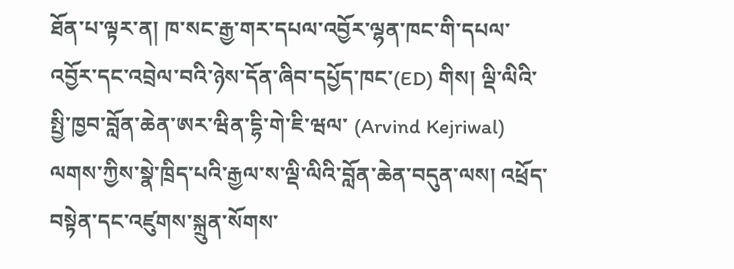ཐོན་པ་ལྟར་ན། ཁ་སང་རྒྱ་གར་དཔལ་འབྱོར་ལྷན་ཁང་གི་དཔལ་འབྱོར་དང་འབྲེལ་བའི་ཉེས་དོན་ཞིབ་དཔྱོད་ཁང་(ED) གིས། ལྡི་ལིའི་སྤྱི་ཁྱབ་བློན་ཆེན་ཨར་ཝིན་དྷི་གེ་ཇི་ཝལ་ (Arvind Kejriwal) ལགས་ཀྱིས་སྣེ་ཁྲིད་པའི་རྒྱལ་ས་ལྡི་ལིའི་བློན་ཆེན་བདུན་ལས། འཕྲོད་བསྟེན་དང་འཛུགས་སྐྲུན་སོགས་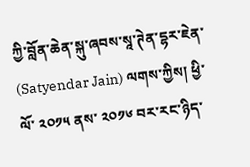ཀྱི་བློན་ཆེན་སྐུ་ཞབས་སཱ་ཊེན་དྷར་ཇེན་ (Satyendar Jain) ལགས་ཀྱིས། ཕྱི་ལོ་ ༢༠༡༥ ནས་ ༢༠༡༦ བར་རང་ཉིད་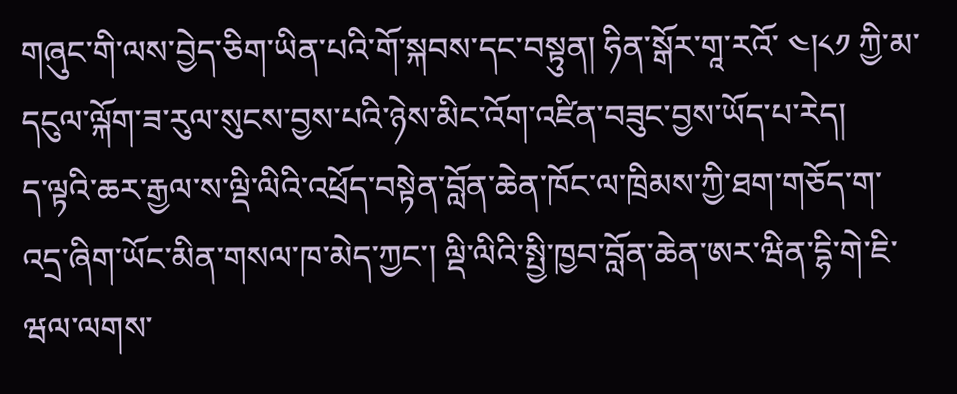གཞུང་གི་ལས་བྱེད་ཅིག་ཡིན་པའི་གོ་སྐབས་དང་བསྟུན། ཧིན་སྒོར་གཱ་རའོ་ ༤།༨༡ ཀྱི་མ་དངུལ་ལྐོག་ཟ་རུལ་སུངས་བྱས་པའི་ཉེས་མིང་འོག་འཛིན་བཟུང་བྱས་ཡོད་པ་རེད།
ད་ལྟའི་ཆར་རྒྱལ་ས་ལྡི་ལིའི་འཕྲོད་བསྟེན་བློན་ཆེན་ཁོང་ལ་ཁྲིམས་ཀྱི་ཐག་གཅོད་ག་འདྲ་ཞིག་ཡོང་མིན་གསལ་ཁ་མེད་ཀྱང་། ལྡི་ལིའི་སྤྱི་ཁྱབ་བློན་ཆེན་ཨར་ཝིན་དྷི་གེ་ཇི་ཝལ་ལགས་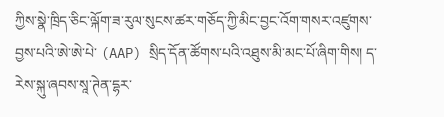ཀྱིས་སྣེ་ཁྲིད་ཅིང་ལྐོག་ཟ་རུལ་སུངས་ཚར་གཅོད་ཀྱི་མིང་བྱང་འོག་གསར་འཛུགས་བྱས་པའི་ཨེ་ཨེ་པེ་ (AAP) སྲིད་དོན་ཚོགས་པའི་འཐུས་མི་མང་པོ་ཞིག་གིས། ད་རེས་སྐུ་ཞབས་སཱ་ཊེན་དྷར་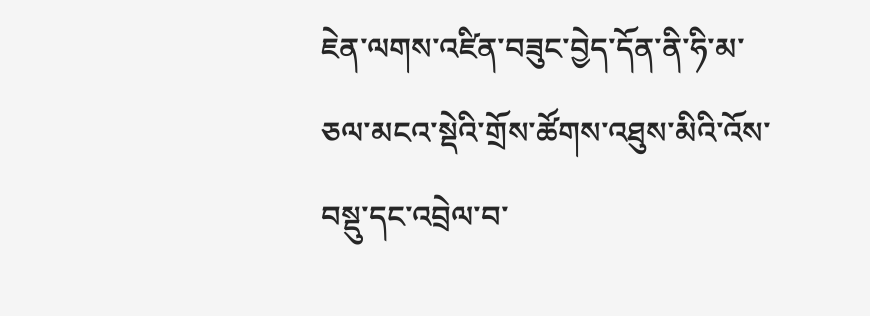ཇེན་ལགས་འཛིན་བཟུང་བྱེད་དོན་ནི་ཧི་མ་ཅལ་མངའ་སྡེའི་གྲོས་ཚོགས་འཐུས་མིའི་འོས་བསྡུ་དང་འབྲེལ་བ་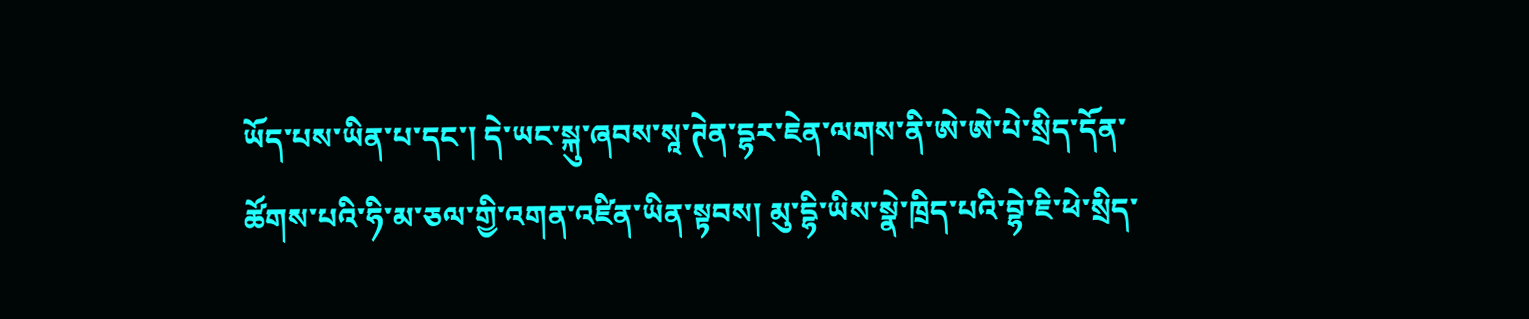ཡོད་པས་ཡིན་པ་དང་། དེ་ཡང་སྐུ་ཞབས་སཱ་ཊེན་དྷར་ཇེན་ལགས་ནི་ཨེ་ཨེ་པེ་སྲིད་དོན་ཚོགས་པའི་ཧི་མ་ཅལ་གྱི་འགན་འཛིན་ཡིན་སྟབས། མུ་དྷི་ཡིས་སྣེ་ཁྲིད་པའི་བྷེ་ཇི་ཕེ་སྲིད་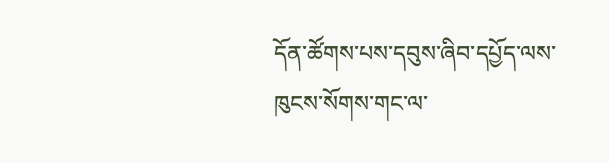དོན་ཚོགས་པས་དབུས་ཞིབ་དཔྱོད་ལས་ཁུངས་སོགས་གང་ལ་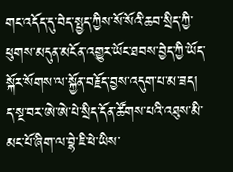གང་འདོད་དུ་བེད་སྤྱད་ཀྱིས་སོ་སོའི་ཆབ་སྲིད་ཀྱི་ཕུགས་མདུན་མངོན་འགྱུར་ཡོང་ཐབས་བྱེད་ཀྱི་ཡོད་སྐོར་སོགས་ལ་སྐྱོན་བརྗོད་བྱས་འདུག་པ་མ་ཟད། ད་སྔ་བར་ཨེ་ཨེ་པེ་སྲིད་དོན་ཚོགས་པའི་འཐུས་མི་མང་པོ་ཞིག་ལ་བྷེ་ཇི་ཕེ་ཡིས་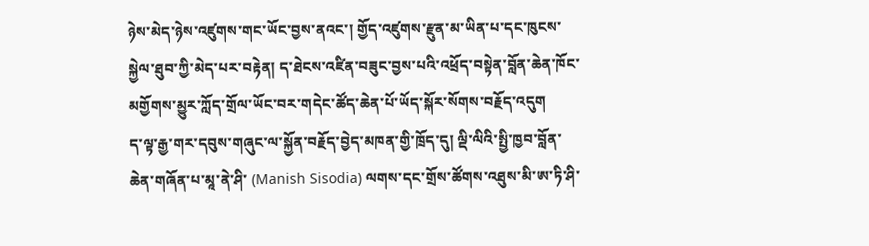ཉེས་མེད་ཉེས་འཛུགས་གང་ཡོང་བྱས་ནའང་། གྱོད་འཛུགས་རྫུན་མ་ཡིན་པ་དང་ཁུངས་སྐྱེལ་ཐུབ་ཀྱི་མེད་པར་བརྟེན། ད་ཐེངས་འཛིན་བཟུང་བྱས་པའི་འཕྲོད་བསྟེན་བློན་ཆེན་ཁོང་མགྱོགས་མྱུར་ཀློད་གྲོལ་ཡོང་བར་གདེང་ཚོད་ཆེན་པོ་ཡོད་སྐོར་སོགས་བརྗོད་འདུག
ད་ལྟ་རྒྱ་གར་དབུས་གཞུང་ལ་སྐྱོན་བརྗོད་བྱེད་མཁན་གྱི་ཁྲོད་དུ། ལྡི་ལིའི་སྤྱི་ཁྱབ་བློན་ཆེན་གཞོན་པ་མཱ་ནེ་ཤི་ (Manish Sisodia) ལགས་དང་གྲོས་ཚོགས་འཐུས་མི་ཨ་ཏི་ཤི་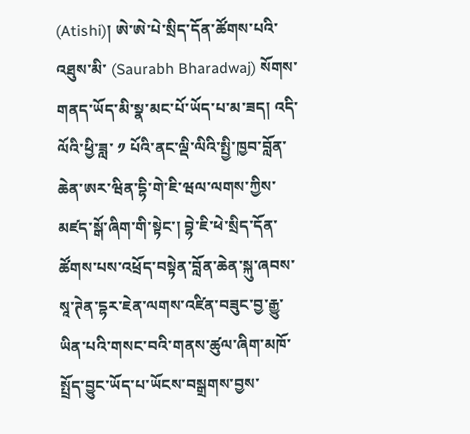(Atishi)། ཨེ་ཨེ་པེ་སྲིད་དོན་ཚོགས་པའི་འཐུས་མི་ (Saurabh Bharadwaj) སོགས་གནད་ཡོད་མི་སྣ་མང་པོ་ཡོད་པ་མ་ཟད། འདི་ལོའི་ཕྱི་ཟླ་ ༡ པོའི་ནང་ལྡི་ལིའི་སྤྱི་ཁྱབ་བློན་ཆེན་ཨར་ཝིན་དྷི་གེ་ཇི་ཝལ་ལགས་ཀྱིས་མཛད་སྒོ་ཞིག་གི་སྟེང་། བྷེ་ཇི་ཕེ་སྲིད་དོན་ཚོགས་པས་འཕྲོད་བསྟེན་བློན་ཆེན་སྐུ་ཞབས་སཱ་ཊེན་དྷར་ཇེན་ལགས་འཛིན་བཟུང་བྱ་རྒྱུ་ཡིན་པའི་གསང་བའི་གནས་ཚུལ་ཞིག་མཁོ་སྤྲོད་བྱུང་ཡོད་པ་ཡོངས་བསྒྲགས་བྱས་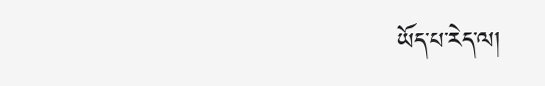ཡོད་པ་རེད་ལ།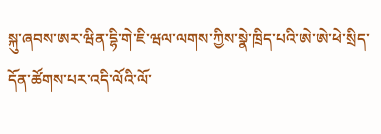སྐུ་ཞབས་ཨར་ཝིན་དྷི་གེ་ཇི་ཝལ་ལགས་ཀྱིས་སྣེ་ཁྲིད་པའི་ཨེ་ཨེ་ཕེ་སྲིད་དོན་ཚོགས་པར་འདི་ལོའི་ལོ་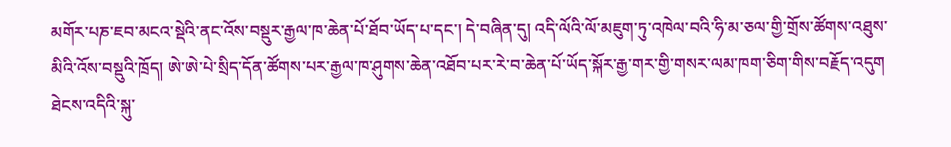མགོར་པཎ་ཇབ་མངའ་སྡེའི་ནང་འོས་བསྡུར་རྒྱལ་ཁ་ཆེན་པོ་ཐོབ་ཡོད་པ་དང་། དེ་བཞིན་དུ། འདི་ལོའི་ལོ་མཇུག་ཏུ་འཁེལ་བའི་ཧི་མ་ཅལ་གྱི་གྲོས་ཚོགས་འཐུས་མིའི་འོས་བསྡུའི་ཁྲོད། ཨེ་ཨེ་པེ་སྲིད་དོན་ཚོགས་པར་རྒྱལ་ཁ་ཤུགས་ཆེན་འཐོབ་པར་རེ་བ་ཆེན་པོ་ཡོད་སྐོར་རྒྱ་གར་གྱི་གསར་ལམ་ཁག་ཅིག་གིས་བརྗོད་འདུག
ཐེངས་འདིའི་སྐུ་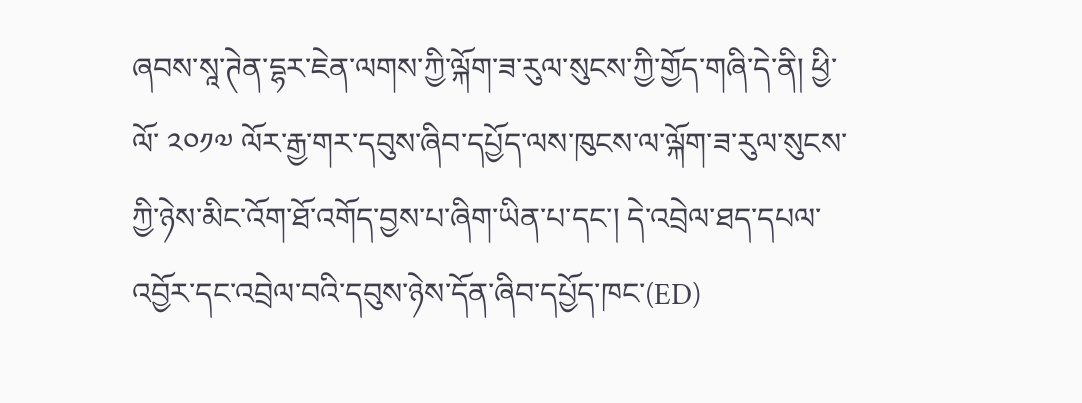ཞབས་སཱ་ཊེན་དྷར་ཇེན་ལགས་ཀྱི་ལྐོག་ཟ་རུལ་སུངས་ཀྱི་གྱོད་གཞི་དེ་ནི། ཕྱི་ལོ་ ༢༠༡༧ ལོར་རྒྱ་གར་དབུས་ཞིབ་དཔྱོད་ལས་ཁུངས་ལ་ལྐོག་ཟ་རུལ་སུངས་ཀྱི་ཉེས་མིང་འོག་ཐོ་འགོད་བྱས་པ་ཞིག་ཡིན་པ་དང་། དེ་འབྲེལ་ཐད་དཔལ་འབྱོར་དང་འབྲེལ་བའི་དབུས་ཉེས་དོན་ཞིབ་དཔྱོད་ཁང་(ED)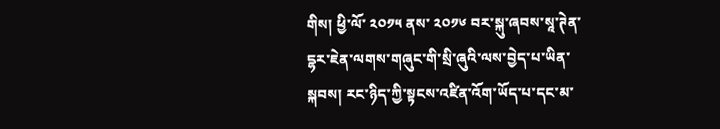གིས། ཕྱི་ལོ་ ༢༠༡༥ ནས་ ༢༠༡༦ བར་སྐུ་ཞབས་སཱ་ཊེན་དྷར་ཇེན་ལགས་གཞུང་གི་སྲི་ཞུའི་ལས་བྱེད་པ་ཡིན་སྐབས། རང་ཉིད་ཀྱི་སྟངས་འཛིན་འོག་ཡོད་པ་དང་མ་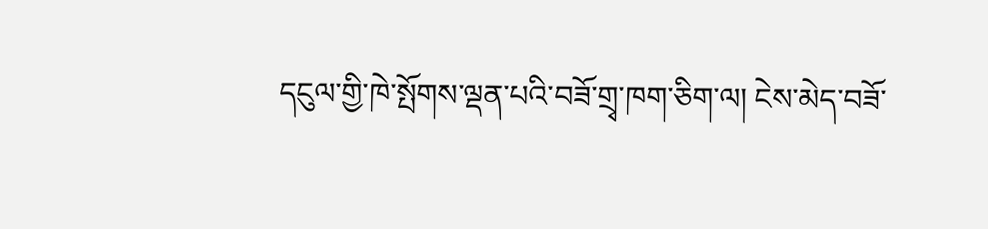དངུལ་གྱི་ཁེ་སྤོགས་ལྡན་པའི་བཟོ་གྲྭ་ཁག་ཅིག་ལ། ངེས་མེད་བཟོ་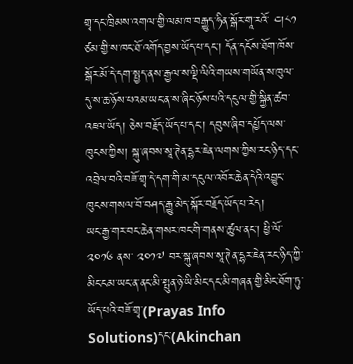གྲྭ་དང་ཁྲིམས་འགལ་གྱི་ལམ་ཁ་བརྒྱུད་ཧིན་སྒོར་གཱ་རའོ་ ༤།༨༡ ཙམ་གྱི་ས་ཁང་ཐོ་འགོད་བྱས་ཡོད་པ་དང་། དོན་དངོས་ཐོག་ཁོས་སྒོར་མོ་དེ་དག་སྤྱད་ནས་རྒྱལ་ས་ལྡི་ལིའི་གཡས་གཡོན་ས་ཁུལ་དུ་ས་ཆ་ཉོས་པའམ་ཡང་ན་ས་ཞིང་ཉོས་པའི་དངུལ་གྱི་སྐྱིན་ཚབ་འཇལ་ཡོད། ཅེས་བརྗོད་ཡོད་པ་དང་། དབུས་ཞིབ་དཔྱོད་ལས་ཁུངས་ཀྱིས། སྐུ་ཞབས་སཱ་ཊེན་དྷར་ཇེན་ལགས་ཀྱིས་རང་ཉིད་དང་འབྲེལ་བའི་བཟོ་གྲྭ་དེ་དག་གི་མ་དངུལ་འབོར་ཆེན་དེའི་འབྱུང་ཁུངས་གསལ་བོ་བཤད་རྒྱུ་མེད་སྐོར་བརྗོད་ཡོད་པ་རེད།
ཡང་རྒྱ་གར་བང་ཆེན་གསར་ཁང་གི་གནས་ཚུལ་ནང་། ཕྱི་ལོ་ ༢༠༡༦ ནས་ ༢༠༡༧ བར་སྐུ་ཞབས་སཱ་ཊེན་དྷར་ཇེན་རང་ཉིད་ཀྱི་མིང་ངམ་ཡང་ན་ནང་མི་སྤུན་ཉེ་ཡི་མིང་དང་མི་གཞན་གྱི་མིང་ཐོག་ཏུ་ཡོད་པའི་བཟོ་གྲྭ་(Prayas Info Solutions)དང་(Akinchan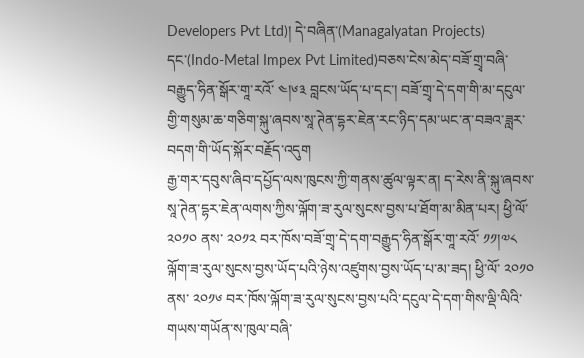Developers Pvt Ltd)། དེ་བཞིན་(Managalyatan Projects) དང་(Indo-Metal Impex Pvt Limited)བཅས་ངེས་མེད་བཟོ་གྲྭ་བཞི་བརྒྱུད་ཧིན་སྒོར་གཱ་རའོ་ ༤།༦༣ བླངས་ཡོད་པ་དང་། བཟོ་གྲྭ་དེ་དག་གི་མ་དངུལ་གྱི་གསུམ་ཆ་གཅིག་སྐུ་ཞབས་སཱ་ཊེན་དྷར་ཇེན་རང་ཉིད་དམ་ཡང་ན་བཟའ་ཟླར་བདག་གི་ཡོད་སྐོར་བརྗོད་འདུག
རྒྱ་གར་དབུས་ཞིབ་དཔྱོད་ལས་ཁུངས་ཀྱི་གནས་ཚུལ་ལྟར་ན། ད་རེས་ནི་སྐུ་ཞབས་སཱ་ཊེན་དྷར་ཇེན་ལགས་ཀྱིས་ལྐོག་ཟ་རུལ་སུངས་བྱས་པ་ཐོག་མ་མིན་པར། ཕྱི་ལོ་ ༢༠༡༠ ནས་ ༢༠༡༢ བར་ཁོས་བཟོ་གྲྭ་དེ་དག་བརྒྱུད་ཧིན་སྒོར་གཱ་རའོ་ ༡༡།༧༨ ལྐོག་ཟ་རུལ་སུངས་བྱས་ཡོད་པའི་ཉེས་འཛུགས་བྱས་ཡོད་པ་མ་ཟད། ཕྱི་ལོ་ ༢༠༡༠ ནས་ ༢༠༡༦ བར་ཁོས་ལྐོག་ཟ་རུལ་སུངས་བྱས་པའི་དངུལ་དེ་དག་གིས་ལྡི་ལིའི་གཡས་གཡོན་ས་ཁུལ་བཞི་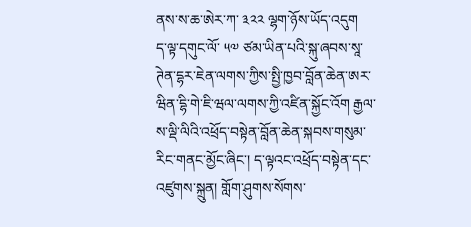ནས་ས་ཆ་ཨེར་ཀ་ ༣༢༢ ལྷག་ཉོས་ཡོད་འདུག
ད་ལྟ་དགུང་ལོ་ ༥༧ ཙམ་ཡིན་པའི་སྐུ་ཞབས་སཱ་ཊེན་དྷར་ཇེན་ལགས་ཀྱིས་སྤྱི་ཁྱབ་བློན་ཆེན་ཨར་ཝིན་དྷི་གེ་ཇི་ཝལ་ལགས་ཀྱི་འཛིན་སྐྱོང་འོག རྒྱལ་ས་ལྡི་ལིའི་འཕྲོད་བསྟེན་བློན་ཆེན་སྐབས་གསུམ་རིང་གནང་མྱོང་ཞིང་། ད་ལྟའང་འཕྲོད་བསྟེན་དང་འཛུགས་སྐྲུན། གློག་ཤུགས་སོགས་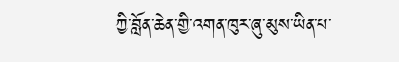ཀྱི་བློན་ཆེན་གྱི་འགན་ཁུར་ཞུ་མུས་ཡིན་པ་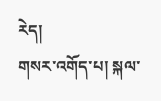རེད།
གསར་འགོད་པ། སྐལ་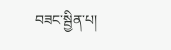བཟང་སྦྱིན་པ།